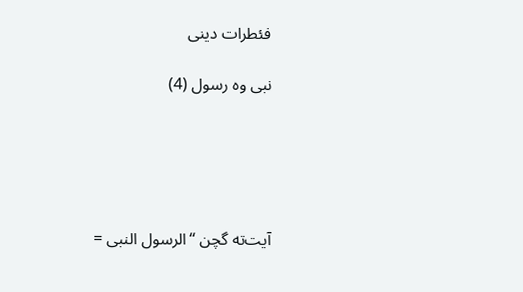فئطرات دینی

نبی وە رسول (4)





آیت‌تە گچن “الرسول النبی =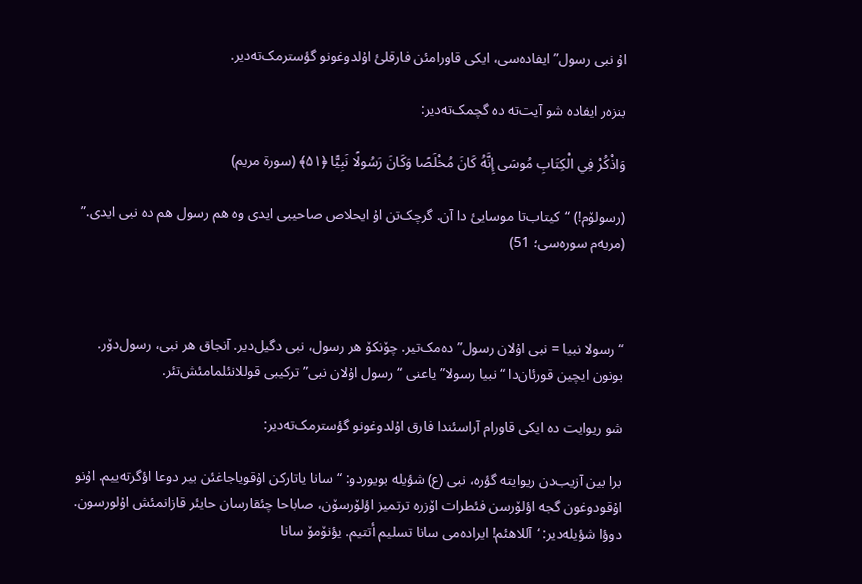اۇ نبی رسول” ایفادەسی، ایکی قاورامئن فارقلئ اۇلدوغونو گؤسترمک‌تەدیر.

بنزەر ایفادە شو آیت‌تە دە گچمک‌تەدیر:

وَاذْكُرْ فِي الْكِتَابِ مُوسَى إِنَّهُ كَانَ مُخْلَصًا وَكَانَ رَسُولًا نَبِيًّا ﴿۵۱﴾ (سورة مریم)

(رسولۆم!) “کیتاب‌تا موسایئ دا آن. گرچک‌تن اۇ ایحلاص صاحیبی ایدی وە هم رسول هم دە نبی ایدی.” (مریەم سورەسی؛ 51)



“رسولا نبیا = نبی اۇلان رسول” دەمک‌تیر. چۆنکۆ هر رسول، نبی دگیل‌دیر. آنجاق هر نبی، رسول‌دۆر. بونون ایچین قورئان‌دا “نبیا رسولا” یاعنی “رسول اۇلان نبی” ترکیبی قوللانئلمامئش‌تئر.

شو ریوایت دە ایکی قاورام آراسئندا فارق اۇلدوغونو گؤسترمک‌تەدیر:

برا بین آزیب‌دن ریوایتە گؤرە، نبی (ع) شؤیلە بویوردو: “سانا یاتارکن اۇقویاجاغئن بیر دوعا اؤگرتەییم. اۇنو اۇقودوغون گجە اؤلۆرسن فئطرات اۆزرە ترتمیز اؤلۆرسۆن، صاباحا چئقارسان حایئر قازانمئش اۇلورسون. دوؤا شؤیلەدیر: ‘آللاهئم! ایرادەمی سانا تسلیم أتتیم. یؤنۆمۆ سانا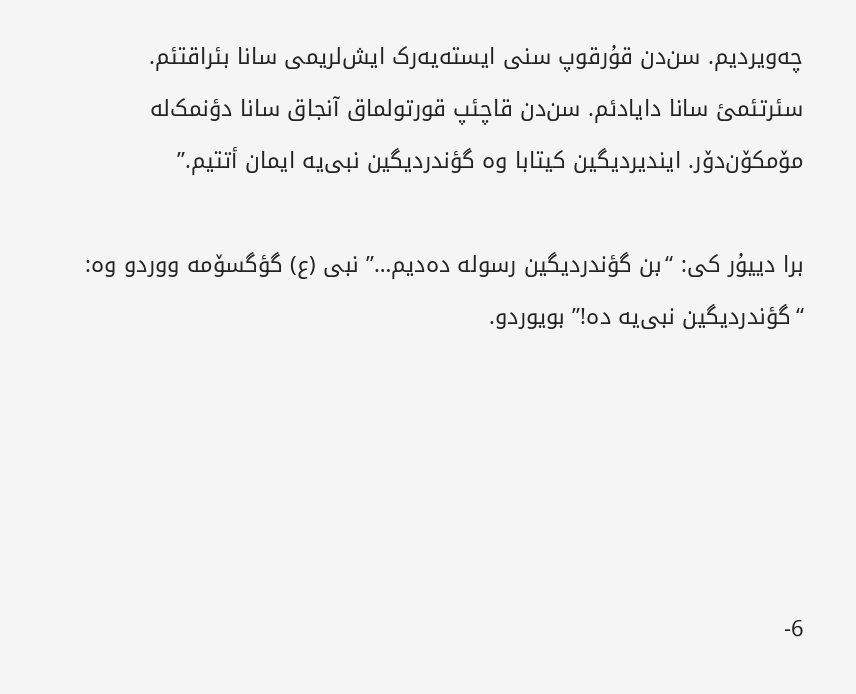چەویردیم. سن‌دن قۇرقوپ سنی ایستەیەرک ایش‌لریمی سانا بئراقتئم. سئرتئمئ سانا دایادئم. سن‌دن قاچئپ قورتولماق آنجاق سانا دؤنمک‌لە مۆمکۆن‌دۆر. ایندیردیگین کیتابا وە گؤندردیگین نبی‌یە ایمان أتتیم.”

برا دییۇر کی: “بن گؤندردیگین رسولە دەدیم…” نبی (ع) گؤگسۆمە ووردو وە: “گؤندردیگین نبی‌یە دە!” بویوردو.





6-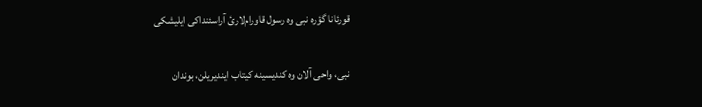قورئانا گؤرە نبی وە رسول قاورام‌لارئ آراسئنداکی ایلیشکی

نبی، واحی آلان وە کندیسینە کیتاب ایندیریلن، بوندان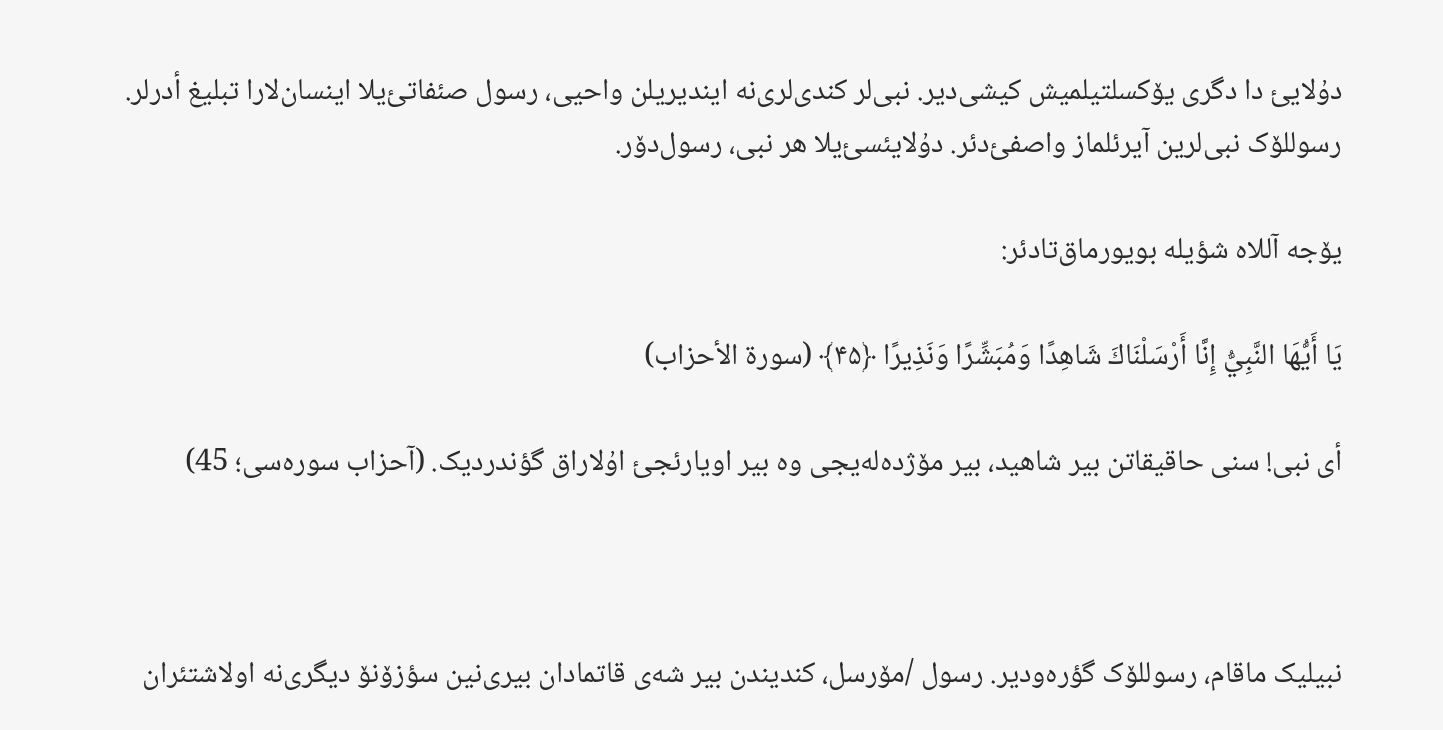دۇلایئ دا دگری یۆکسلتیلمیش کیشی‌دیر. نبی‌لر کندی‌لری‌نە ایندیریلن واحیی، رسول صئفاتئ‌یلا اینسان‌لارا تبلیغ أدرلر. رسوللۆک نبی‌لرین آیرئلماز واصفئ‌دئر. دۇلایئسئ‌یلا هر نبی، رسول‌دۆر.

یۆجە آللاە شؤیلە بویورماق‌تادئر:

يَا أَيُّهَا النَّبِيُّ إِنَّا أَرْسَلْنَاكَ شَاهِدًا وَمُبَشِّرًا وَنَذِيرًا ﴿۴۵﴾ (سورة الأحزاب)

أی نبی! سنی حاقیقاتن بیر شاهید، بیر مۆژدەلەیجی وە بیر اویارئجئ اۇلاراق گؤندردیک. (آحزاب سورەسی؛ 45)



نبیلیک ماقام، رسوللۆک گؤرەودیر. رسول /مۆرسل، کندیندن بیر شەی قاتمادان بیری‌نین سؤزۆنۆ دیگری‌نە اولاشتئران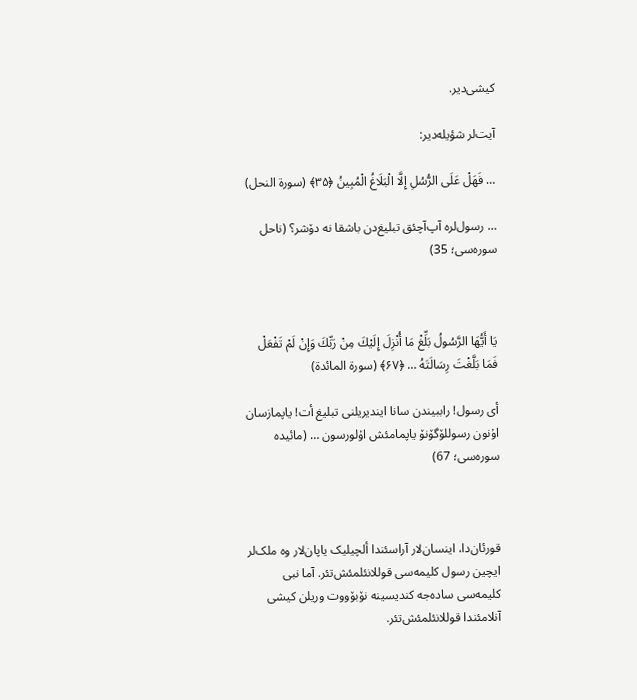کیشی‌دیر.

آیت‌لر شؤیلەدیر:

… فَهَلْ عَلَى الرُّسُلِ إِلَّا الْبَلَاغُ الْمُبِينُ ﴿۳۵﴾ (سورة النحل)

… رسول‌لرە آپ‌آچئق تبلیغ‌دن باشقا نە دۆشر؟ (ناحل سورەسی؛ 35)



يَا أَيُّهَا الرَّسُولُ بَلِّغْ مَا أُنْزِلَ إِلَيْكَ مِنْ رَبِّكَ وَإِنْ لَمْ تَفْعَلْ فَمَا بَلَّغْتَ رِسَالَتَهُ … ﴿۶۷﴾ (سورة المائدة)

أی رسول! راببیندن سانا ایندیریلنی تبلیغ أت! یاپمازسان اۇنون رسوللۆگۆنۆ یاپمامئش اۇلورسون … (مائیدە سورەسی؛ 67)



قورئان‌دا، اینسان‌لار آراسئندا ألچیلیک یاپان‌لار وە ملک‌لر ایچین رسول کلیمەسی قوللانئلمئش‌تئر. آما نبی کلیمەسی سادەجە کندیسینە نۆبۆووت وریلن کیشی آنلامئندا قوللانئلمئش‌تئر.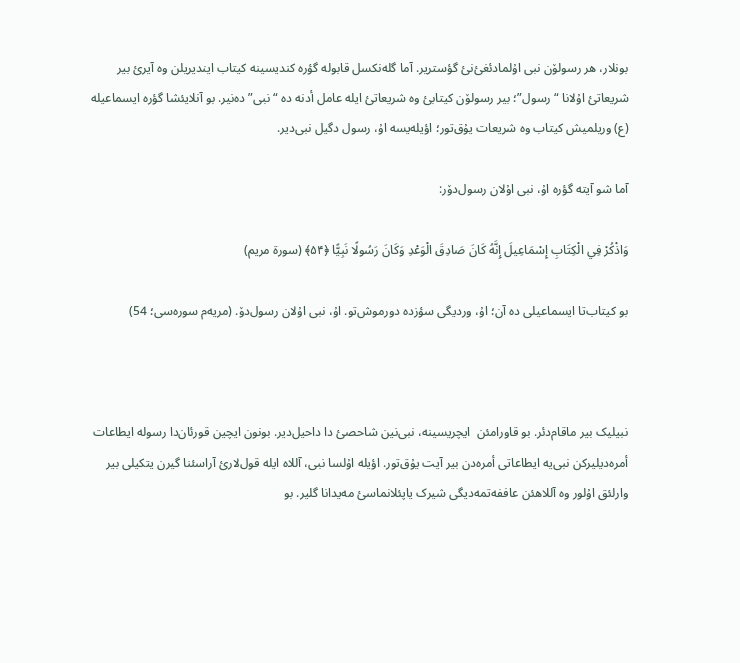بونلار، هر رسولۆن نبی اۇلمادئغئ‌نئ گؤستریر. آما گلەنکسل قابولە گؤرە کندیسینە کیتاب ایندیریلن وە آیرئ بیر شریعاتئ اۇلانا “رسول”؛ بیر رسولۆن کیتابئ وە شریعاتئ ایلە عامل أدنە دە “نبی” دەنیر. بو آنلایئشا گؤرە ایسماعیلە (ع) وریلمیش کیتاب وە شریعات یۇق‌تور؛ اؤیلەیسە اۇ، رسول دگیل نبی‌دیر.

آما شو آیتە گؤرە اۇ، نبی اۇلان رسول‌دۆر:

وَاذْكُرْ فِي الْكِتَابِ إِسْمَاعِيلَ إِنَّهُ كَانَ صَادِقَ الْوَعْدِ وَكَانَ رَسُولًا نَبِيًّا ﴿۵۴﴾ (سورة مریم)

بو کیتاب‌تا ایسماعیلی دە آن؛ اۇ، وردیگی سؤزدە دورموش‌تو. اۇ، نبی اۇلان رسول‌دۆ. (مریەم سورەسی؛ 54)



نبیلیک بیر ماقام‌دئر. بو قاورامئن  ایچریسینە، نبی‌نین شاحصئ دا داحیل‌دیر. بونون ایچین قورئان‌دا رسولە ایطاعات أمرەدیلیرکن نبی‌یە ایطاعاتی أمرەدن بیر آیت یۇق‌تور. اؤیلە اۇلسا نبی، آللاە ایلە قول‌لارئ آراسئنا گیرن یتکیلی بیر وارلئق اۇلور وە آللاهئن عاففەتمەدیگی شیرک یاپئلانماسئ مەیدانا گلیر. بو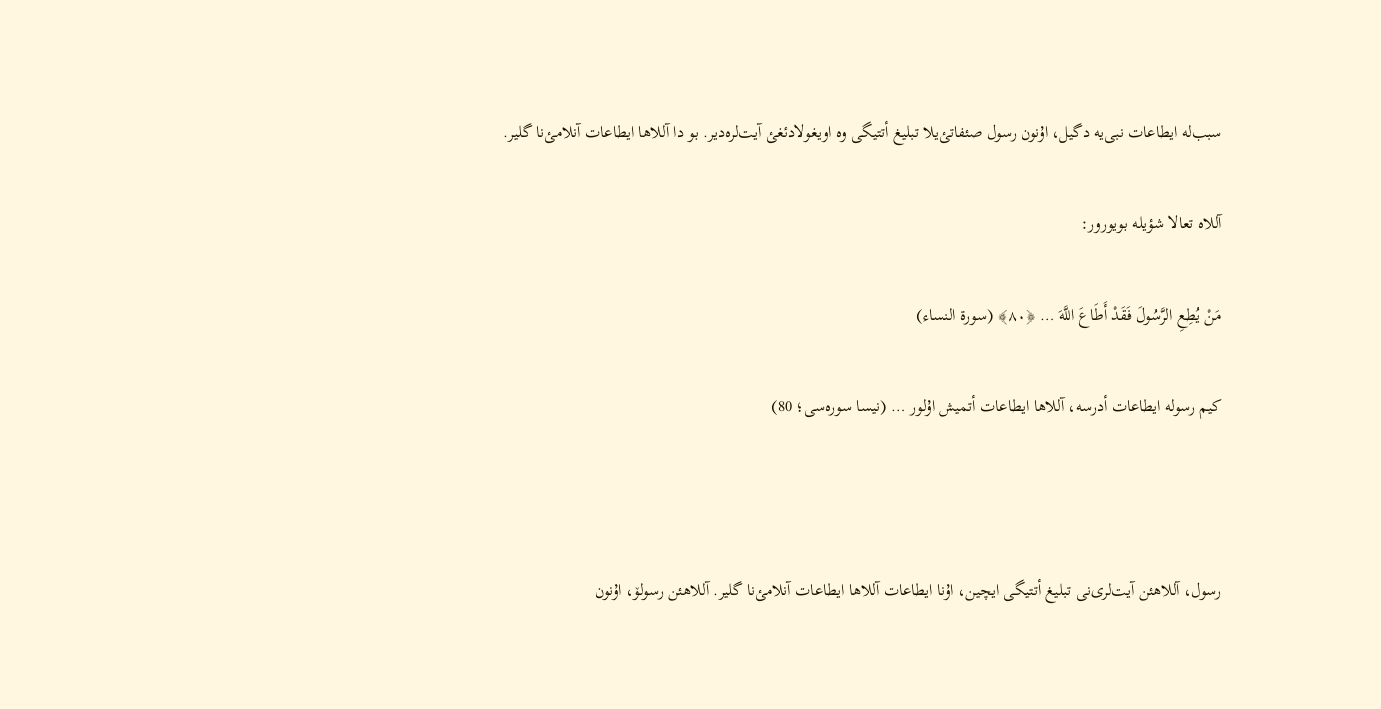سبب‌لە ایطاعات نبی‌یە دگیل، اۇنون رسول صئفاتئ‌یلا تبلیغ أتتیگی وە اویغولادئغئ آیت‌لرەدیر. بو دا آللاها ایطاعات آنلامئ‌نا گلیر.

آللاە تعالا شؤیلە بویورور:

مَنْ يُطِعِ الرَّسُولَ فَقَدْ أَطَاعَ اللَّهَ … ﴿۸۰﴾ (سورة النساء)

کیم رسولە ایطاعات أدرسە، آللاها ایطاعات أتمیش اۇلور … (نیسا سورەسی؛ 80)



رسول، آللاهئن آیت‌لری‌نی تبلیغ أتتیگی ایچین، اۇنا ایطاعات آللاها ایطاعات آنلامئ‌نا گلیر. آللاهئن رسولۆ، اۇنون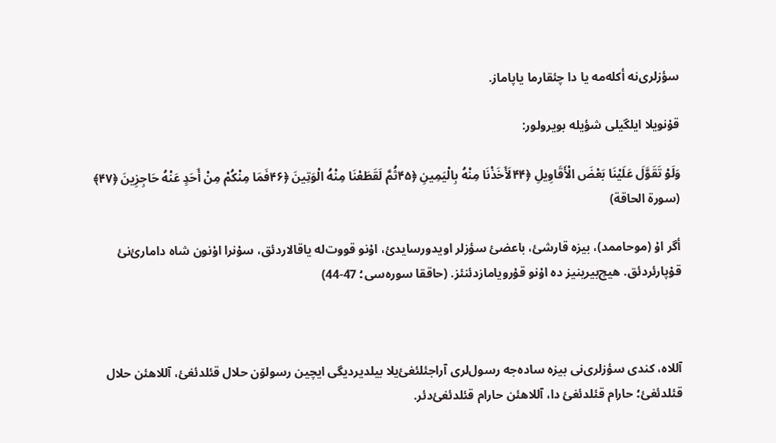سؤزلری‌نە أکلەمە یا دا چئقارما یاپاماز.

قۇنویلا ایلگیلی شؤیلە بویرولور:

وَلَوْ تَقَوَّلَ عَلَيْنَا بَعْضَ الْأَقَاوِيلِ ﴿۴۴لَأَخَذْنَا مِنْهُ بِالْيَمِينِ ﴿۴۵ثُمَّ لَقَطَعْنَا مِنْهُ الْوَتِينَ ﴿۴۶فَمَا مِنْكُمْ مِنْ أَحَدٍ عَنْهُ حَاجِزِينَ ﴿۴۷﴾ (سورة الحاقة)

أگر اۇ (موحاممد)، بیزە قارشئ، باعضئ سؤزلر اویدورسایدئ، اۇنو قووت‌لە یاقالاردئق، سۇنرا اۇنون شاە دامارئ‌نئ قۇپارئردئق. هیچ‌بیرینیز دە اۇنو قۇرویامازدئنئز. (حاققا سورەسی؛ 47-44)



آللاە، کندی سؤزلری‌نی بیزە سادەجە رسول‌لری آراجئلئغئ‌یلا بیلدیردیگی ایچین رسولۆن حلال قئلدئغئ، آللاهئن حلال قئلدئغئ؛ حارام قئلدئغئ دا، آللاهئن حارام قئلدئغئ‌دئر.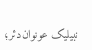نبیلیک عونوان‌دئر؛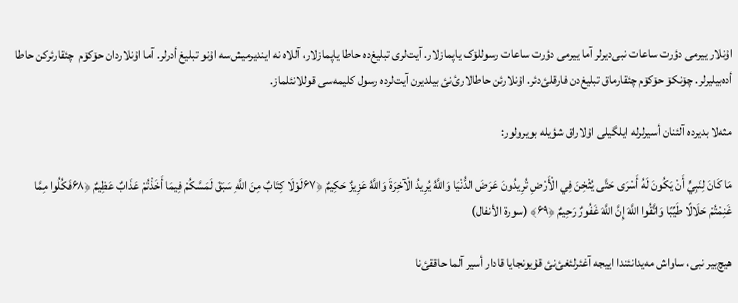اۇنلار ییرمی دؤرت ساعات نبی‌دیرلر آما ییرمی دؤرت ساعات رسوللۆک یاپمازلار. آیت‌لری تبلیغ‌دە حاطا یاپمازلار، آللاە نە ایندیرمیش‌سە اۇنو تبلیغ أدرلر. آما اۇنلاردان حۆکۆم  چئقارئرکن حاطا أدەبیلیرلر. چۆنکۆ حۆکۆم چئقارماق تبلیغ‌دن فارقلئ‌دئر. اۇنلارئن حاطالارئ‌نئ بیلدیرن آیت‌لردە رسول کلیمەسی قوللانئلماز.

مثەلا بدیردە آلئنان أسیرلرلە ایلگیلی اۇلاراق شؤیلە بویرولور:

مَا كَانَ لِنَبِيٍّ أَنْ يَكُونَ لَهُ أَسْرَى حَتَّى يُثْخِنَ فِي الْأَرْضِ تُرِيدُونَ عَرَضَ الدُّنْيَا وَاللَّهُ يُرِيدُ الْآخِرَةَ وَاللَّهُ عَزِيزٌ حَكِيمٌ ﴿۶۷لَوْلَا كِتَابٌ مِنَ اللَّهِ سَبَقَ لَمَسَّكُمْ فِيمَا أَخَذْتُمْ عَذَابٌ عَظِيمٌ ﴿۶۸فَكُلُوا مِمَّا غَنِمْتُمْ حَلَالًا طَيِّبًا وَاتَّقُوا اللَّهَ إِنَّ اللَّهَ غَفُورٌ رَحِيمٌ ﴿۶۹﴾ (سورة الأنفال)

هیچ‌بیر نبی، ساواش مەیدانئندا اییجە آغئرلئغئ‌نئ قۇیونجایا قادار أسیر آلما حاققئ‌نا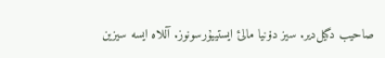صاحیب دگیل‌دیر. سیز دۆنیا مالئ ایستییۇرسونوز. آللاە ایسە سیزین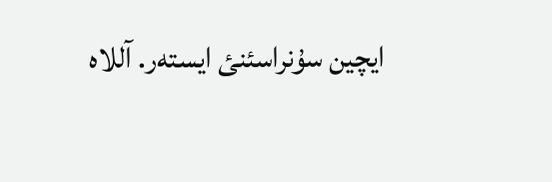ایچین سۇنراسئنئ ایستەر. آللاە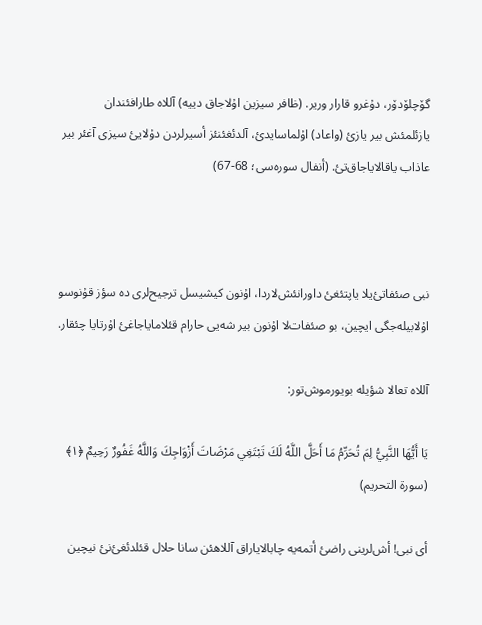گۆچلۆدۆر، دۇغرو قارار وریر. (ظافر سیزین اۇلاجاق دییە) آللاە طارافئندان یازئلمئش بیر یازئ (واعاد) اۇلماسایدئ، آلدئغئنئز أسیرلردن دۇلایئ سیزی آغئر بیر عاذاب یاقالایاجاق‌تئ. (أنفال سورەسی؛ 68-67)



نبی صئفاتئ‌یلا یاپتئغئ داورانئش‌لاردا، اۇنون کیشیسل ترجیح‌لری دە سؤز قۇنوسو اۇلابیلەجگی ایچین، بو صئفات‌لا اۇنون بیر شەیی حارام قئلامایاجاغئ اۇرتایا چئقار.

آللاە تعالا شؤیلە بویورموش‌تور:

يَا أَيُّهَا النَّبِيُّ لِمَ تُحَرِّمُ مَا أَحَلَّ اللَّهُ لَكَ تَبْتَغِي مَرْضَاتَ أَزْوَاجِكَ وَاللَّهُ غَفُورٌ رَحِيمٌ ﴿۱﴾ (سورة التحریم)

أی نبی! أش‌لرینی راضئ أتمەیە چابالایاراق آللاهئن سانا حلال قئلدئغئ‌نئ نیچین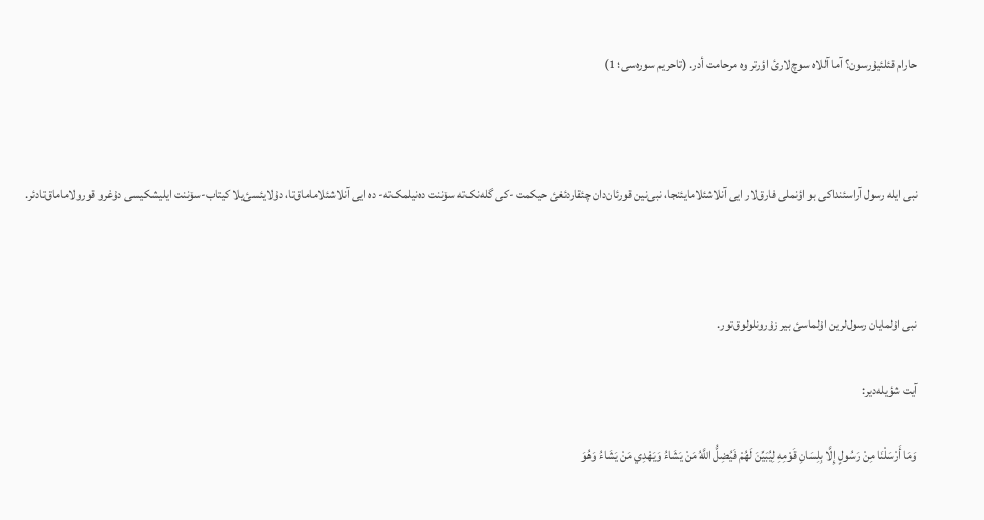حارام قئلئیۇرسون؟ آما آللاە سوچ‌لارئ اؤرتر وە مرحامت أدر. (تاحریم سورەسی؛ 1)



نبی ایلە رسول آراسئنداکی بو اؤنملی فارق‌لار ایی آنلاشئلامایئنجا، نبی‌نین قورئان‌دان چئقاردئغئ حیکمت -کی گلەنک‌تە سۆننت دەنیلمک‌تە- دە ایی آنلاشئلاماماق‌تا، دۇلایئسئ‌یلا کیتاب-سۆننت ایلیشکیسی دۇغرو قورولاماماق‌تادئر.



نبی اۇلمایان رسول‌لرین اۇلماسئ بیر زۇرونلولوق‌تور.

آیت شؤیلەدیر:

وَمَا أَرْسَلْنَا مِنْ رَسُولٍ إِلَّا بِلِسَانِ قَوْمِهِ لِيُبَيِّنَ لَهُمْ فَيُضِلُّ اللَّهُ مَنْ يَشَاءُ وَيَهْدِي مَنْ يَشَاءُ وَهُوَ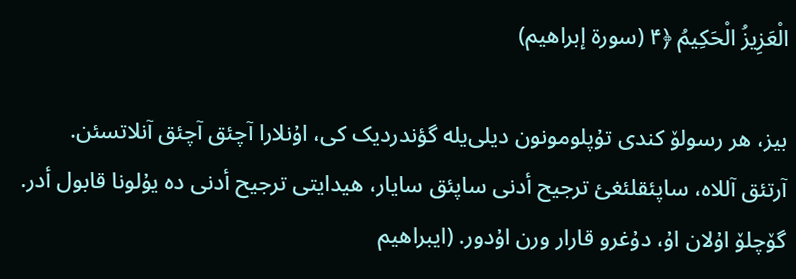الْعَزِيزُ الْحَكِيمُ ﴿۴ (سورة إبراهیم)

بیز، هر رسولۆ کندی تۇپلومونون دیلی‌یلە گؤندردیک کی، اۇنلارا آچئق آچئق آنلاتسئن. آرتئق آللاە، ساپئقلئغئ ترجیح أدنی ساپئق سایار، هیدایتی ترجیح أدنی دە یۇلونا قابول أدر. گۆچلۆ اۇلان اۇ، دۇغرو قارار ورن اۇدور. (ایبراهیم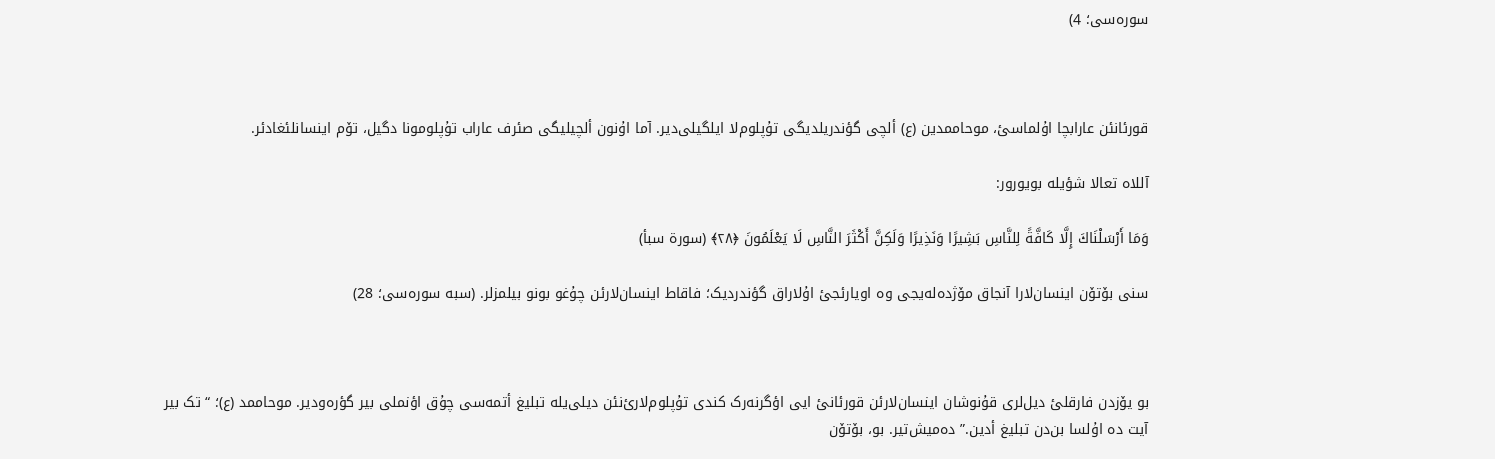سورەسی؛ 4)



قورئانئن عارابچا اۇلماسئ، موحاممدین (ع) ألچی گؤندریلدیگی تۇپلوم‌لا ایلگیلی‌دیر. آما اۇنون ألچیلیگی صئرف عاراب تۇپلومونا دگیل، تۆم اینسانلئغادئر.

آللاە تعالا شؤیلە بویورور:

وَمَا أَرْسَلْنَاكَ إِلَّا كَافَّةً لِلنَّاسِ بَشِيرًا وَنَذِيرًا وَلَكِنَّ أَكْثَرَ النَّاسِ لَا يَعْلَمُونَ ﴿۲۸﴾ (سورة سبأ)

سنی بۆتۆن اینسان‌لارا آنجاق مۆژدەلەیجی وە اویارئجئ اۇلاراق گؤندردیک؛ فاقاط اینسان‌لارئن چۇغو بونو بیلمزلر. (سبە سورەسی؛ 28)



بو یۆزدن فارقلئ دیل‌لری قۇنوشان اینسان‌لارئن قورئانئ ایی اؤگرنەرک کندی تۇپلوم‌لارئ‌نئن دیلی‌یلە تبلیغ أتمەسی چۇق اؤنملی بیر گؤرەودیر. موحاممد (ع)؛ “تک بیر آیت دە اۇلسا بن‌دن تبلیغ أدین.” دەمیش‌تیر. بو، بۆتۆن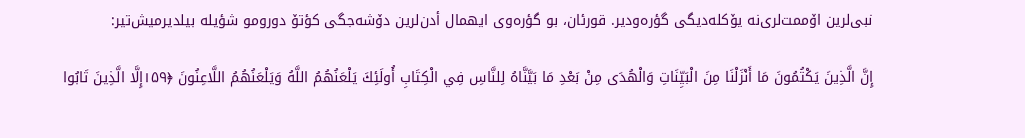نبی‌لرین اۆممت‌لری‌نە یۆکلەدیگی گؤرەودیر. قورئان، بو گؤرەوی ایهمال أدن‌لرین دۆشەجگی کؤتۆ دورومو شؤیلە بیلدیرمیش‌تیر:

إِنَّ الَّذِينَ يَكْتُمُونَ مَا أَنْزَلْنَا مِنَ الْبَيِّنَاتِ وَالْهُدَى مِنْ بَعْدِ مَا بَيَّنَّاهُ لِلنَّاسِ فِي الْكِتَابِ أُولَئِكَ يَلْعَنُهُمُ اللَّهُ وَيَلْعَنُهُمُ اللَّاعِنُونَ ﴿۱۵۹إِلَّا الَّذِينَ تَابُوا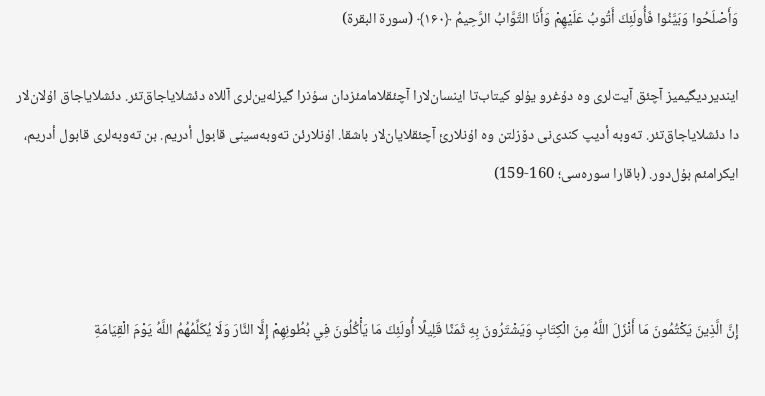وَأَصْلَحُوا وَبَيَّنُوا فَأُولَئِكَ أَتُوبُ عَلَيْهِمْ وَأَنَا التَّوَّابُ الرَّحِيمُ ﴿۱۶۰﴾ (سورة البقرة)

ایندیردیگیمیز آچئق آیت‌لری وە دۇغرو یۇلو کیتاب‌تا اینسان‌لارا آچئقلامامئزدان سۇنرا گیزلەین‌لری آللاە دئشلایاجاق‌تئر. دئشلایاجاق اۇلان‌لار دا دئشلایاجاق‌تئر. تەوبە أدیپ کندی‌نی دۆزلتن وە اۇنلارئ آچئقلایان‌لار باشقا. اۇنلارئن تەوبەسینی قابول أدریم. بن تەوبەلری قابول أدریم، ایکرامئم بۇل‌دور. (باقارا سورەسی؛ 160-159)



إِنَّ الَّذِينَ يَكْتُمُونَ مَا أَنْزَلَ اللَّهُ مِنَ الْكِتَابِ وَيَشْتَرُونَ بِهِ ثَمَنًا قَلِيلًا أُولَئِكَ مَا يَأْكُلُونَ فِي بُطُونِهِمْ إِلَّا النَّارَ وَلَا يُكَلِّمُهُمُ اللَّهُ يَوْمَ الْقِيَامَةِ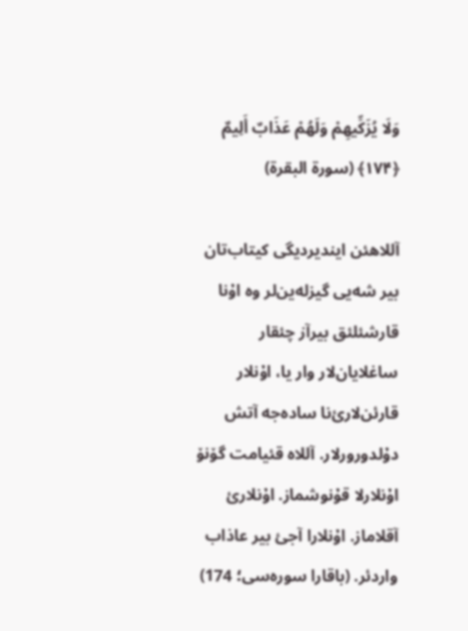وَلَا يُزَكِّيهِمْ وَلَهُمْ عَذَابٌ أَلِيمٌ ﴿۱۷۴﴾ (سورة البقرة)

آللاهئن ایندیردیگی کیتاب‌تان بیر شەیی گیزلەین‌لر وە اۇنا قارشئلئق بیرآز چئقار ساغلایان‌لار وار یا، اۇنلار قارئن‌لارئ‌نا سادەجە آتش دۇلدورورلار. آللاە قئیامت گۆنۆ اۇنلارلا قۇنوشماز. اۇنلارئ آقلاماز. اۇنلارا آجئ بیر عاذاب واردئر. (باقارا سورەسی؛ 174)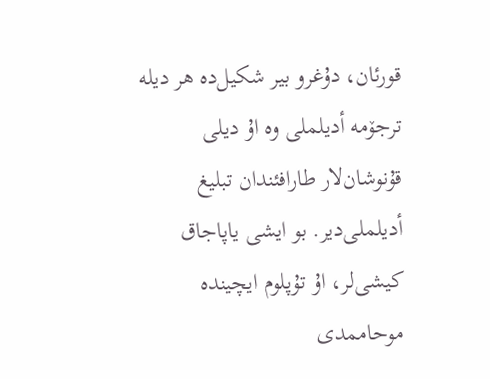قورئان، دۇغرو بیر شکیل‌دە هر دیلە ترجۆمە أدیلملی وە اۇ دیلی قۇنوشان‌لار طارافئندان تبلیغ أدیلملی‌دیر. بو ایشی یاپاجاق کیشی‌لر، اۇ تۇپلوم ایچیندە موحاممدی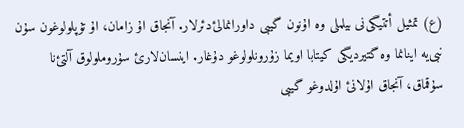(ع) تمثیل أتتیگی‌نی بیلملی وە اۇنون گیبی داورانمالئ‌دئرلار. آنجاق اۇ زامان، اۇ تۇپلولوغون سۇن نبی‌یە اینانما وە گتیردیگی کیتابا اویما زۇرونلولوغو دۇغار. اینسان‌لارئ سۇروملولوق آلتئ‌نا سۇقماق، آنجاق اۇلانئ اۇلدوغو گیبی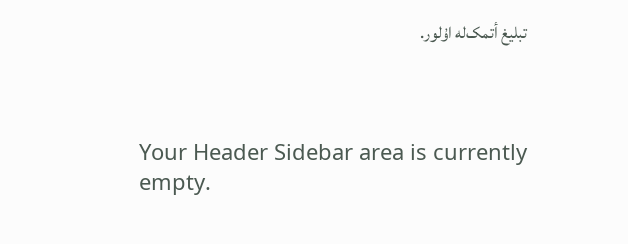تبلیغ أتمک‌لە اۇلور.



Your Header Sidebar area is currently empty.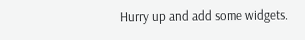Hurry up and add some widgets.